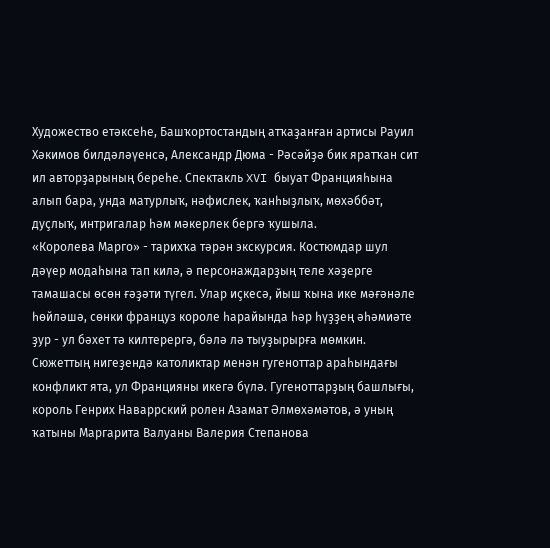Художество етәксеһе, Башҡортостандың атҡаҙанған артисы Рауил Хәкимов билдәләүенсә, Александр Дюма - Рәсәйҙә бик яратҡан сит ил авторҙарының береһе. Спектакль XVI быуат Францияһына алып бара, унда матурлыҡ, нәфислек, ҡанһыҙлыҡ, мөхәббәт, дуҫлыҡ, интригалар һәм мәкерлек бергә ҡушыла.
«Королева Марго» - тарихҡа тәрән экскурсия. Костюмдар шул дәүер модаһына тап килә, ә персонаждарҙың теле хәҙерге тамашасы өсөн ғәҙәти түгел. Улар иҫкесә, йыш ҡына ике мәғәнәле һөйләшә, сөнки француз короле һарайында һәр һүҙҙең әһәмиәте ҙур - ул бәхет тә килтерергә, бәлә лә тыуҙырырға мөмкин.
Сюжеттың нигеҙендә католиктар менән гугеноттар араһындағы конфликт ята, ул Францияны икегә бүлә. Гугеноттарҙың башлығы, король Генрих Наваррский ролен Азамат Әлмөхәмәтов, ә уның ҡатыны Маргарита Валуаны Валерия Степанова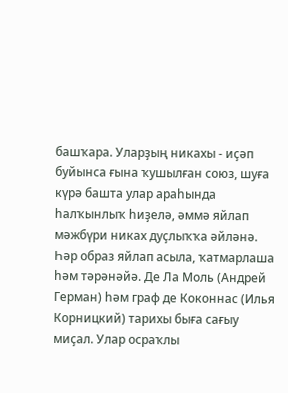башҡара. Уларҙың никахы - иҫәп буйынса ғына ҡушылған союз, шуға күрә башта улар араһында һалҡынлыҡ һиҙелә, әммә яйлап мәжбүри никах дуҫлыҡҡа әйләнә.
Һәр образ яйлап асыла, ҡатмарлаша һәм тәрәнәйә. Де Ла Моль (Андрей Герман) һәм граф де Коконнас (Илья Корницкий) тарихы быға сағыу миҫал. Улар осраҡлы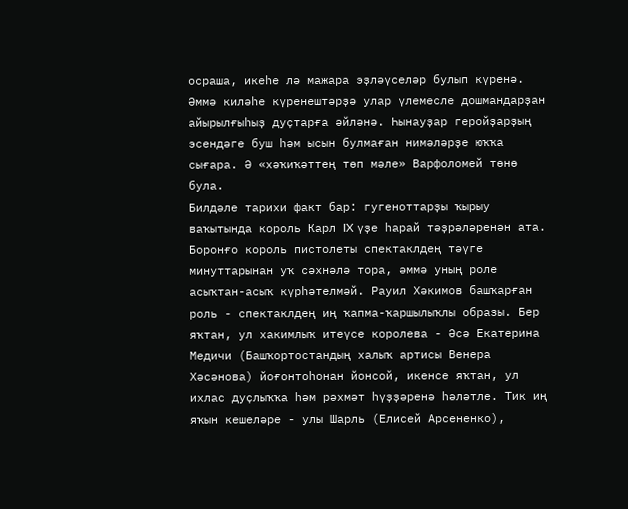осраша, икеһе лә мажара эҙләүселәр булып күренә. Әммә киләһе күренештәрҙә улар үлемесле дошмандарҙан айырылғыһыҙ дуҫтарға әйләнә. Һынауҙар геройҙарҙың эсендәге буш һәм ысын булмаған нимәләрҙе юҡҡа сығара. Ә «хәҡиҡәттең төп мәле» Варфоломей төнө була.
Билдәле тарихи факт бар: гугеноттарҙы ҡырыу ваҡытында король Карл IX үҙе һарай тәҙрәләренән ата. Боронғо король пистолеты спектаклдең тәүге минуттарынан уҡ сәхнәлә тора, әммә уның роле асыҡтан-асыҡ күрһәтелмәй. Рауил Хәкимов башҡарған роль - спектаклдең иң ҡапма-ҡаршылыҡлы образы. Бер яҡтан, ул хакимлыҡ итеүсе королева - Әсә Екатерина Медичи (Башҡортостандың халыҡ артисы Венера Хәсәнова) йоғонтоһонан йонсой, икенсе яҡтан, ул ихлас дуҫлыҡҡа һәм рәхмәт һүҙҙәренә һәләтле. Тик иң яҡын кешеләре - улы Шарль (Елисей Арсененко),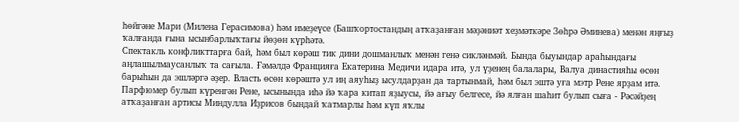һөйгәне Мари (Милена Герасимова) һәм имеҙеүсе (Башҡортостандың атҡаҙанған мәҙәниәт хеҙмәткәре Зөһрә Әминева) менән яңғыҙ ҡалғанда ғына ысынбарлыҡтағы йөҙөн күрһәтә.
Спектакль конфликттарға бай, һәм был көрәш тик дини дошманлыҡ менән генә сикләнмәй. Бында быуындар араһындағы аңлашылмаусанлыҡ та сағыла. Ғәмәлдә Францияға Екатерина Медичи идара итә, ул үҙенең балалары, Валуа династияһы өсөн барыһын да эшләргә әҙер. Власть өсөн көрәштә ул иң аяуһыҙ ысулдарҙан да тартынмай, һәм был эштә уға мэтр Рене ярҙам итә. Парфюмер булып күренгән Рене, ысынында иһә йә ҡара китап яҙыусы, йә ағыу белгесе, йә ялған шаһит булып сыға - Рәсәйҙең атҡаҙанған артисы Миндулла Иҙрисов бындай ҡатмарлы һәм күп яҡлы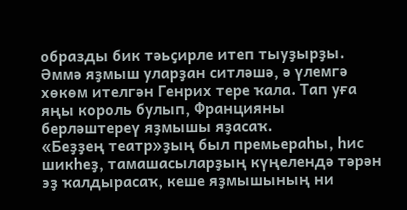образды бик тәьҫирле итеп тыуҙырҙы. Әммә яҙмыш уларҙан ситләшә, ә үлемгә хөкөм ителгән Генрих тере ҡала. Тап уға яңы король булып, Францияны берләштереү яҙмышы яҙасаҡ.
«Беҙҙең театр»ҙың был премьераһы, һис шикһеҙ, тамашасыларҙың күңелендә тәрән эҙ ҡалдырасаҡ, кеше яҙмышының ни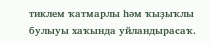тиклем ҡатмарлы һәм ҡыҙыҡлы булыуы хаҡында уйландырасаҡ.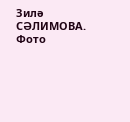Зилә СӘЛИМОВА.
Фото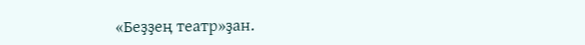«Беҙҙең театр»ҙан.